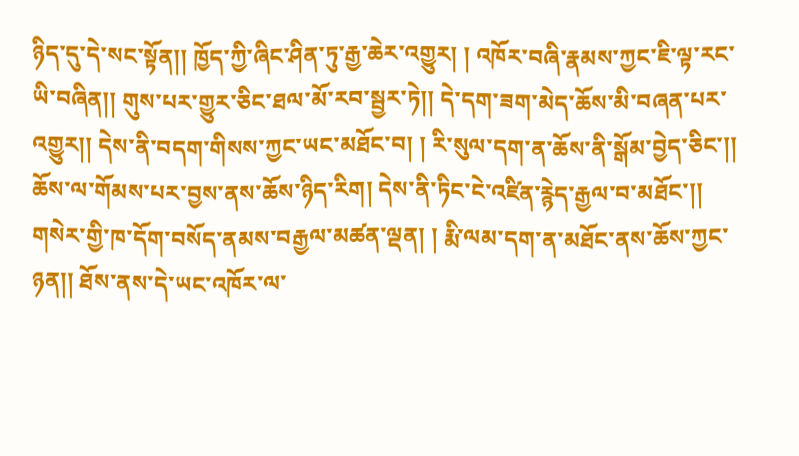ཉིད་དུ་དེ་སང་སྟོན།། ཁྱོད་ཀྱི་ཞིང་ཤིན་ཏུ་རྒྱ་ཆེར་འགྱུར། ། འཁོར་བཞི་རྣམས་ཀྱང་ཇི་ལྟ་རང་ཡི་བཞིན།། གུས་པར་གྱུར་ཅིང་ཐལ་མོ་རབ་སྦྱར་ཏེ།། དེ་དག་ཟག་མེད་ཆོས་མི་བཞན་པར་འགྱུར།། དེས་ནི་བདག་གིསས་ཀྱང་ཡང་མཐོང་བ། ། རི་སུལ་དག་ན་ཆོས་ནི་སྒོམ་བྱེད་ཅིང་།། ཆོས་ལ་གོམས་པར་བྱས་ནས་ཆོས་ཉིད་རིག། དེས་ནི་ཏིང་ངེ་འཛིན་རྙེད་རྒྱལ་བ་མཐོང་།། གསེར་གྱི་ཁ་དོག་བསོད་ནམས་བརྒྱལ་མཚན་ལྡན། ། རྨི་ལམ་དག་ན་མཐོང་ནས་ཆོས་ཀྱང་ཉན།། ཐོས་ནས་དེ་ཡང་འཁོར་ལ་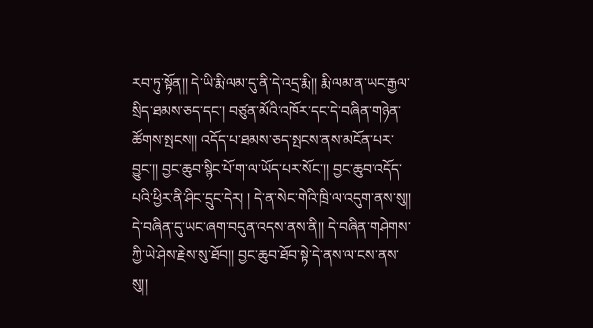རབ་ཏུ་སྟོན།། དེ་ཡི་རྨི་ལམ་དུ་ནི་དེ་འདྲ་རྨི།། རྨི་ལམ་ན་ཡང་རྒྱལ་སྲིད་ཐམས་ཅད་དང་། བཙུན་མོའི་འཁོར་དང་དེ་བཞིན་གཉེན་ཚོགས་སྤངས།། འདོད་པ་ཐམས་ཅད་སྤངས་ནས་མངོན་པར་བྱུང་།། བྱང་ཆུབ་སྙིང་པོ་ག་ལ་ཡོད་པར་སོང་།། བྱང་ཆུབ་འདོད་པའི་ཕྱིར་ནི་ཤིང་དྲུང་དེར། ། དེ་ན་སེང་གེའི་ཁྲི་ལ་འདུག་ནས་སུ།། དེ་བཞིན་དུ་ཡང་ཞག་བདུན་འདས་ནས་ནི།། དེ་བཞིན་གཤེགས་ཀྱི་ཡེ་ཤེས་རྗེས་སུ་ཐོབ།། བྱང་ཆུབ་ཐོབ་སྟེ་དེ་ནས་ལ་ངས་ནས་སུ།།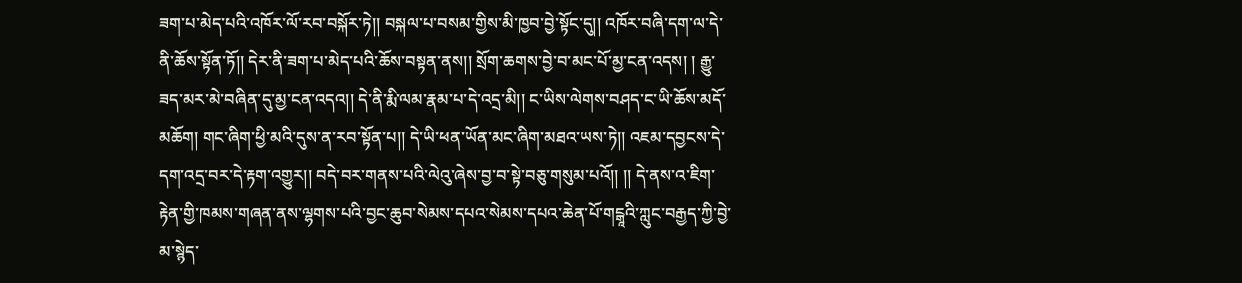ཟག་པ་མེད་པའི་འཁོར་ལོ་རབ་བསྐོར་ཏེ།། བསྐལ་པ་བསམ་གྱིས་མི་ཁྱབ་བྱེ་སྟོང་དུ།། འཁོར་བཞི་དག་ལ་དེ་ནི་ཆོས་སྟོན་ཏོ།། དེར་ནི་ཟག་པ་མེད་པའི་ཆོས་བསྟན་ནས།། སྲོག་ཆགས་བྱེ་བ་མང་པོ་མྱ་ངན་འདས། ། རྒྱུ་ཟད་མར་མེ་བཞིན་དུ་མྱ་ངན་འདའ།། དེ་ནི་རྨི་ལམ་རྣམ་པ་དེ་འདྲ་མི།། ང་ཡིས་ལེགས་བཤད་ང་ཡི་ཆོས་མདོ་མཆོག། གང་ཞིག་ཕྱི་མའི་དུས་ན་རབ་སྟོན་པ།། དེ་ཡི་ཕན་ཡོན་མང་ཞིག་མཐའ་ཡས་ཏེ།། འཇམ་དབྱངས་དེ་དག་འདྲ་བར་དེ་རྟག་འགྱུར།། བདེ་བར་གནས་པའི་ལེའུ་ཞེས་བྱ་བ་སྟེ་བཅུ་གསུམ་པའོ།། །། དེ་ནས་འ་ཇིག་རྟེན་གྱི་ཁམས་གཞན་ནས་ལྷགས་པའི་བྱང་ཆུབ་སེམས་དཔའ་སེམས་དཔའ་ཆེན་པོ་གངྒཱའི་ཀླུང་བརྒྱད་ཀྱི་བྱེ་མ་སྙེད་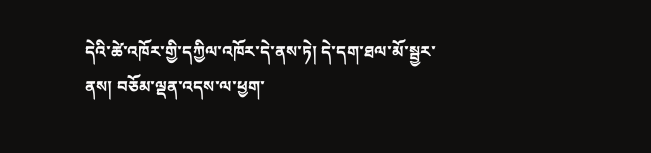དེའི་ཚེ་འཁོར་གྱི་དཀྱིལ་འཁོར་དེ་ནས་ཏེ། དེ་དག་ཐལ་མོ་སྦྱར་ནས། བཅོམ་ལྡན་འདས་ལ་ཕྱག་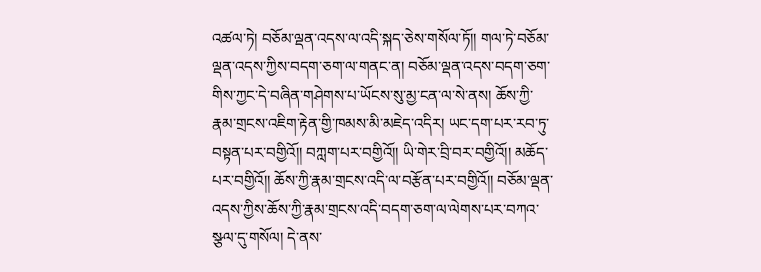འཚལ་ཏེ། བཅོམ་ལྡན་འདས་ལ་འདི་སྐད་ཅེས་གསོལ་ཏོ།། གལ་ཏེ་བཅོམ་ལྡན་འདས་ཀྱིས་བདག་ཅག་ལ་གནང་ན། བཅོམ་ལྡན་འདས་བདག་ཅག་གིས་ཀྱང་དེ་བཞིན་གཤེགས་པ་ཡོངས་སུ་མྱ་ངན་ལ་སེ་ནས། ཆོས་ཀྱི་རྣམ་གྲངས་འཇིག་རྟེན་གྱི་ཁམས་མི་མཇེད་འདིར། ཡང་དག་པར་རབ་ཏུ་བསྟན་པར་བགྱིའོ།། བཀླག་པར་བགྱིའོ།། ཡི་གེར་བྲི་བར་བགྱིའོ།། མཆོད་པར་བགྱིའོ།། ཆོས་ཀྱི་རྣམ་གྲངས་འདི་ལ་བརྩོན་པར་བགྱིའོ།། བཅོམ་ལྡན་འདས་ཀྱིས་ཆོས་ཀྱི་རྣམ་གྲངས་འདི་བདག་ཅག་ལ་ལེགས་པར་བཀའ་སྩལ་དུ་གསོལ། དེ་ནས་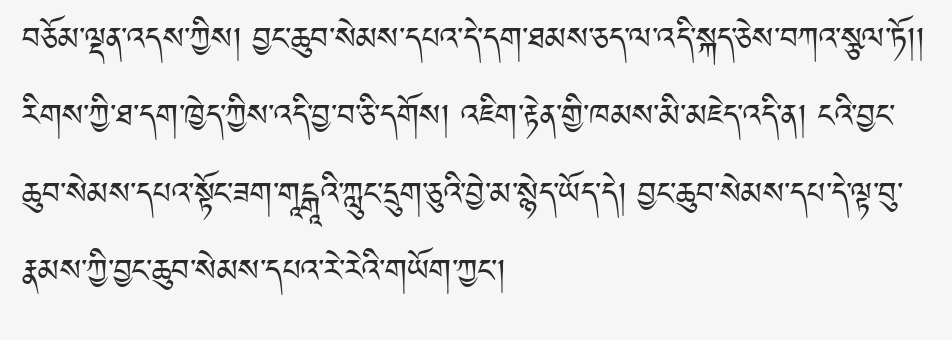བཅོམ་ལྡན་འདས་ཀྱིས། བྱང་ཆུབ་སེམས་དཔའ་དེ་དག་ཐམས་ཅད་ལ་འདི་སྐད་ཅེས་བཀའ་སྩལ་ཏོ།། རིགས་ཀྱི་ཐ་དག་ཁྱེད་ཀྱིས་འདི་བྱ་བ་ཅི་དགོས། འཇིག་རྟེན་གྱི་ཁམས་མི་མཇེད་འདི་ན། ངའི་བྱང་ཆུབ་སེམས་དཔའ་སྟོང་ཟག་གཱངྒཱའི་ཀླུང་དྲུག་ཅུའི་བྱེ་མ་སྙེད་ཡོད་དེ། བྱང་ཆུབ་སེམས་དཔ་དེ་ལྟ་བུ་རྣམས་ཀྱི་བྱང་ཆུབ་སེམས་དཔའ་རེ་རེའི་གཡོག་ཀྱང་།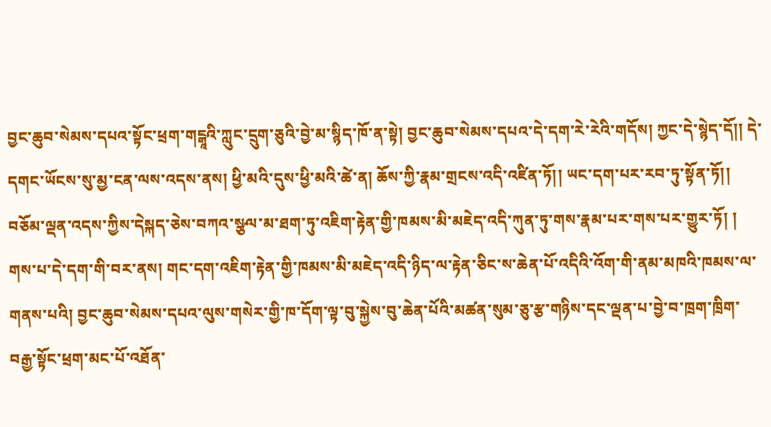བྱང་ཆུབ་སེམས་དཔའ་སྟོང་ཕྲག་གངྒཱའི་ཀླུང་དྲུག་ཅུའི་བྱེ་མ་སྙིད་ཁོ་ན་སྟེ། བྱང་ཆུབ་སེམས་དཔའ་དེ་དག་རེ་རེའི་གདོས། ཀྱང་དེ་སྙེད་དོ།། དེ་དགང་ཡོངས་སུ་མྱ་ངན་ལས་འདས་ནས། ཕྱི་མའི་དུས་ཕྱི་མའི་ཚེ་ན། ཆོས་ཀྱི་རྣམ་གྲངས་འདི་འཛིན་ཏོ།། ཡང་དག་པར་རབ་ཏུ་སྟོན་ཏོ།། བཅོམ་ལྡན་འདས་ཀྱིས་དེསྐད་ཅེས་བཀའ་སྩལ་མ་ཐག་ཏུ་འཇིག་རྟེན་གྱི་ཁམས་མི་མཇེད་འདི་ཀུན་ཏུ་གས་རྣམ་པར་གས་པར་གྱུར་ཏོ། ། གས་པ་དེ་དག་གི་བར་ནས། གང་དག་འཇིག་རྟེན་གྱི་ཁམས་མི་མཇེད་འདི་ཉིད་ལ་རྟེན་ཅིང་ས་ཆེན་པོ་འདིའི་འོག་གི་ནམ་མཁའི་ཁམས་ལ་གནས་པའི། བྱང་ཆུབ་སེམས་དཔའ་ལུས་གསེར་གྱི་ཁ་དོག་ལྟ་བུ་སྐྱེས་བུ་ཆེན་པོའི་མཚན་སུམ་ཅུ་རྩ་གཉིས་དང་ལྡན་པ་བྱེ་བ་ཁྲག་ཁྲིག་བརྒྱ་སྟོང་ཕྲག་མང་པོ་འཐོན་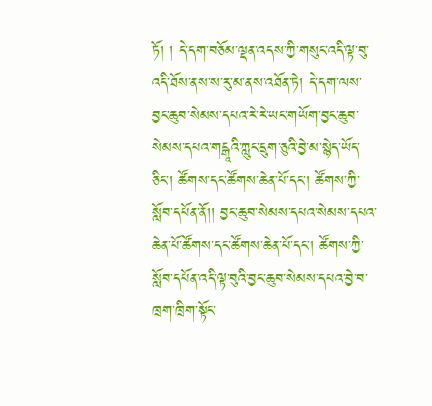ཏོ། ། དེ་དག་བཅོམ་ལྡན་འདས་ཀྱི་གསུང་འདི་ལྟ་བུ་འདི་ཐོས་ནས་ས་རུ་མ་ནས་འཐོན་ཏེ། དེ་དག་ལས་བྱང་ཆུབ་སེམས་དཔའ་རེ་རེ་ཡང་གཡོག་བྱང་ཆུབ་སེམས་དཔའ་གངྒཱའི་ཀླུང་དྲུག་ཅུའི་བྱེ་མ་སྙེད་ཡོད་ཅིང་། ཚོགས་དང་ཚོགས་ཆེན་པོ་དང་། ཚོགས་ཀྱི་སློབ་དཔོན་ནོ།། བྱང་ཆུབ་སེམས་དཔའ་སེམས་དཔའ་ཆེན་པོ་ཚོགས་དང་ཚོགས་ཆེན་པོ་དང་། ཚོགས་ཀྱི་སློབ་དཔོན་འདི་ལྟ་བུའི་བྱང་ཆུབ་སེམས་དཔའ་བྱེ་བ་ཁྲག་ཁྲིག་སྟོང་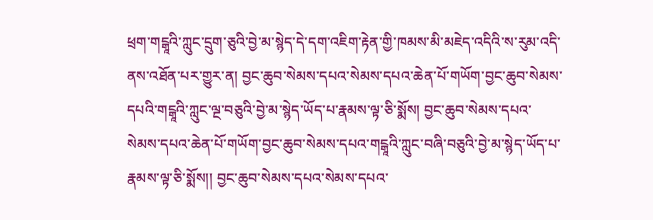ཕྲག་གངྒཱའི་ཀླུང་དྲུག་ཅུའི་བྱེ་མ་སྙེད་དེ་དག་འཇིག་རྟེན་གྱི་ཁམས་མི་མཇེད་འདིའི་ས་རུམ་འདི་ནས་འཐོན་པར་གྱུར་ན། བྱང་ཆུབ་སེམས་དཔའ་སེམས་དཔའ་ཆེན་པོ་གཡོག་བྱང་ཆུབ་སེམས་དཔའི་གངྒཱའི་ཀླུང་ལྔ་བཅུའི་བྱེ་མ་སྙེད་ཡོད་པ་རྣམས་ལྟ་ཅི་སྨོས། བྱང་ཆུབ་སེམས་དཔའ་སེམས་དཔའ་ཆེན་པོ་གཡོག་བྱང་ཆུབ་སེམས་དཔའ་གངྒཱའི་ཀླུང་བཞི་བཅུའི་བྱེ་མ་སྙེད་ཡོད་པ་རྣམས་ལྟ་ཅི་སྨོས།། བྱང་ཆུབ་སེམས་དཔའ་སེམས་དཔའ་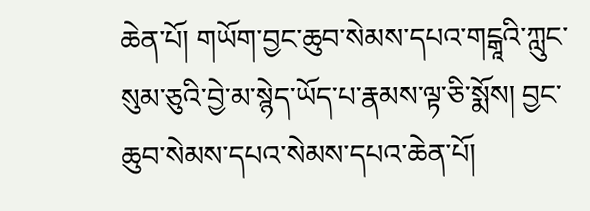ཆེན་པོ། གཡོག་བྱང་ཆུབ་སེམས་དཔའ་གངྒཱའི་ཀླུང་སུམ་ཅུའི་བྱེ་མ་སྙེད་ཡོད་པ་རྣམས་ལྟ་ཅི་སྨོས། བྱང་ཆུབ་སེམས་དཔའ་སེམས་དཔའ་ཆེན་པོ།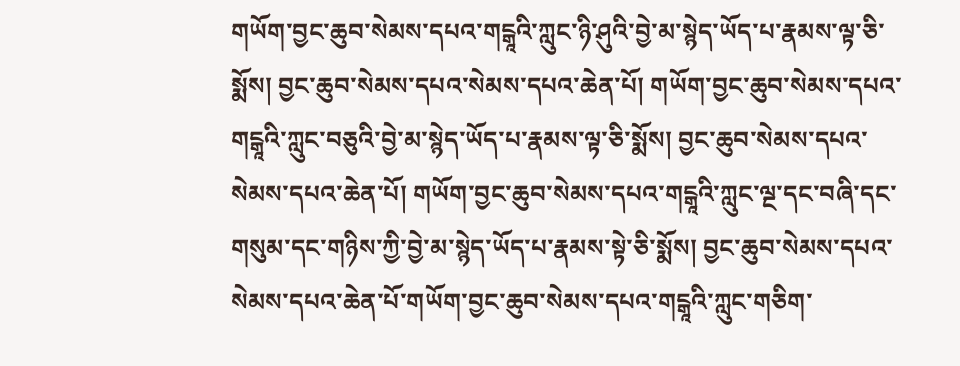གཡོག་བྱང་ཆུབ་སེམས་དཔའ་གངྒཱའི་ཀླུང་ཉི་ཤུའི་བྱེ་མ་སྙེད་ཡོད་པ་རྣམས་ལྟ་ཅི་སྨོས། བྱང་ཆུབ་སེམས་དཔའ་སེམས་དཔའ་ཆེན་པོ། གཡོག་བྱང་ཆུབ་སེམས་དཔའ་གངྒཱའི་ཀླུང་བཅུའི་བྱེ་མ་སྙེད་ཡོད་པ་རྣམས་ལྟ་ཅི་སྨོས། བྱང་ཆུབ་སེམས་དཔའ་སེམས་དཔའ་ཆེན་པོ། གཡོག་བྱང་ཆུབ་སེམས་དཔའ་གངྒཱའི་ཀླུང་ལྔ་དང་བཞི་དང་གསུམ་དང་གཉིས་ཀྱི་བྱེ་མ་སྙེད་ཡོད་པ་རྣམས་སྟེ་ཅི་སྨོས། བྱང་ཆུབ་སེམས་དཔའ་སེམས་དཔའ་ཆེན་པོ་གཡོག་བྱང་ཆུབ་སེམས་དཔའ་གངྒཱའི་ཀླུང་གཅིག་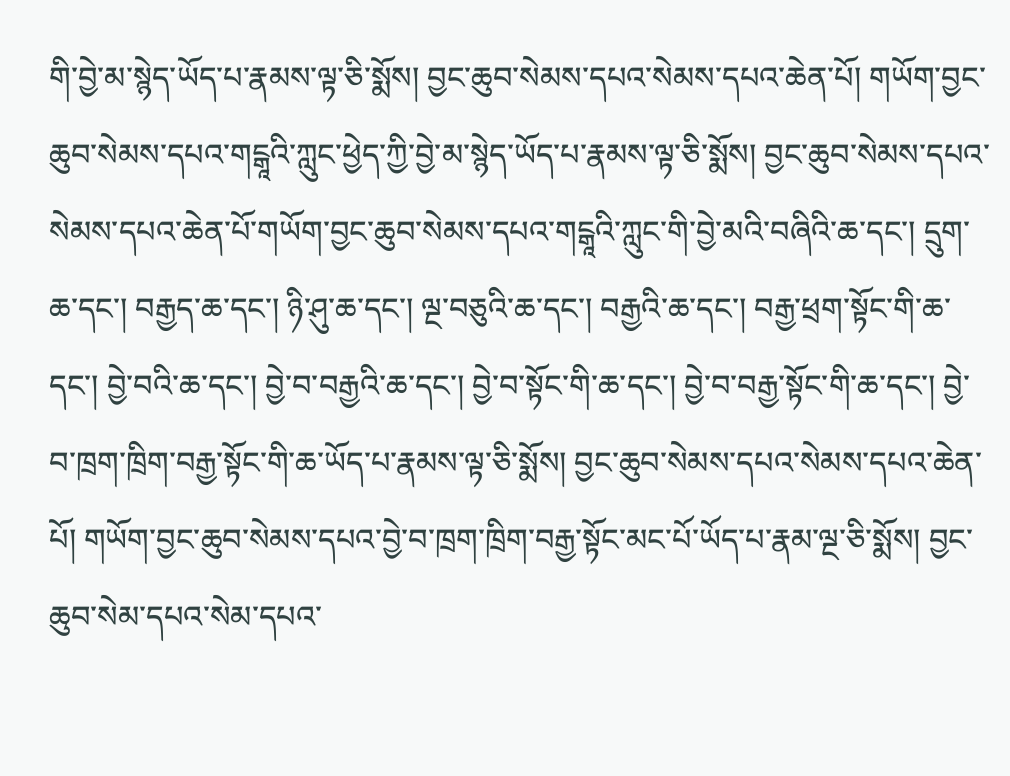གི་བྱེ་མ་སྙེད་ཡོད་པ་རྣམས་ལྟ་ཅི་སྨོས། བྱང་ཆུབ་སེམས་དཔའ་སེམས་དཔའ་ཆེན་པོ། གཡོག་བྱང་ཆུབ་སེམས་དཔའ་གངྒཱའི་ཀླུང་ཕྱེད་ཀྱི་བྱེ་མ་སྙེད་ཡོད་པ་རྣམས་ལྟ་ཅི་སྨོས། བྱང་ཆུབ་སེམས་དཔའ་སེམས་དཔའ་ཆེན་པོ་གཡོག་བྱང་ཆུབ་སེམས་དཔའ་གངྒཱའི་ཀླུང་གི་བྱེ་མའི་བཞིའི་ཆ་དང་། དྲུག་ཆ་དང་། བརྒྱད་ཆ་དང་། ཉི་ཤུ་ཆ་དང་། ལྔ་བཅུའི་ཆ་དང་། བརྒྱའི་ཆ་དང་། བརྒྱ་ཕྲག་སྟོང་གི་ཆ་དང་། བྱེ་བའི་ཆ་དང་། བྱེ་བ་བརྒྱའི་ཆ་དང་། བྱེ་བ་སྟོང་གི་ཆ་དང་། བྱེ་བ་བརྒྱ་སྟོང་གི་ཆ་དང་། བྱེ་བ་ཁྲག་ཁྲིག་བརྒྱ་སྟོང་གི་ཆ་ཡོད་པ་རྣམས་ལྟ་ཅི་སྨོས། བྱང་ཆུབ་སེམས་དཔའ་སེམས་དཔའ་ཆེན་པོ། གཡོག་བྱང་ཆུབ་སེམས་དཔའ་བྱེ་བ་ཁྲག་ཁྲིག་བརྒྱ་སྟོང་མང་པོ་ཡོད་པ་རྣམ་ལྔ་ཅི་སྨོས། བྱང་ཆུབ་སེམ་དཔའ་སེམ་དཔའ་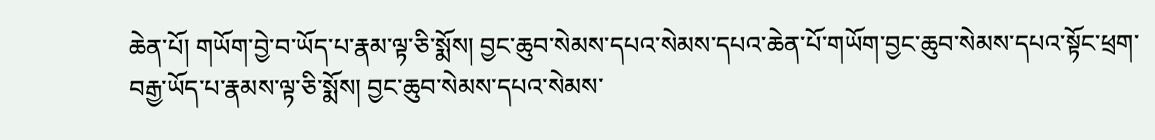ཆེན་པོ། གཡོག་བྱེ་བ་ཡོད་པ་རྣམ་ལྟ་ཅི་སྨོས། བྱང་ཆུབ་སེམས་དཔའ་སེམས་དཔའ་ཆེན་པོ་གཡོག་བྱང་ཆུབ་སེམས་དཔའ་སྟོང་ཕྲག་བརྒྱ་ཡོད་པ་རྣམས་ལྟ་ཅི་སྨོས། བྱང་ཆུབ་སེམས་དཔའ་སེམས་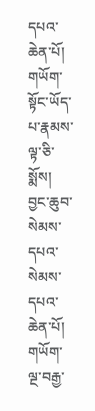དཔའ་ཆེན་པོ། གཡོག་སྟོང་ཡོད་པ་རྣམས་ལྟ་ཅི་སྨོས། བྱང་ཆུབ་སེམས་དཔའ་སེམས་དཔའ་ཆེན་པོ། གཡོག་ལྔ་བརྒྱ་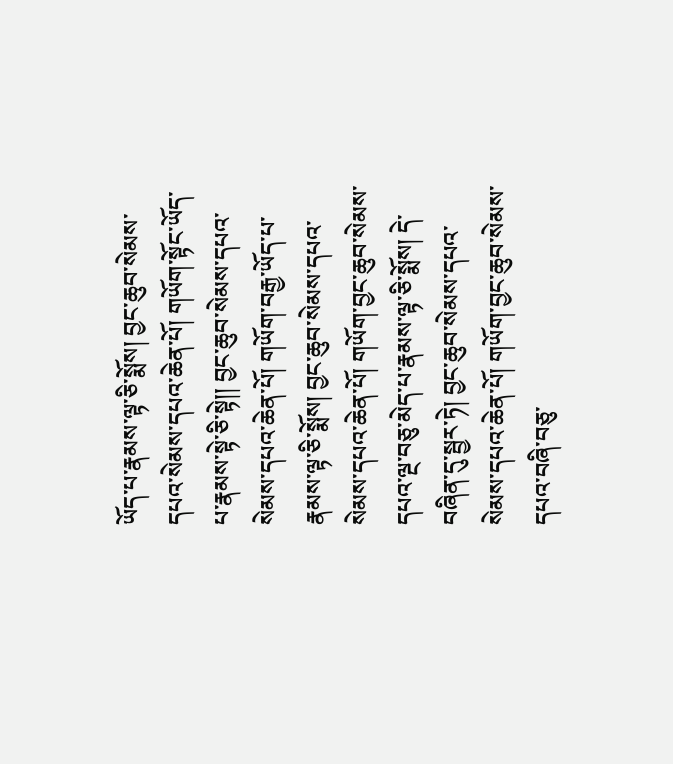ཡོད་པ་རྣམས་ལྟ་ཅི་སྨོས། བྱང་ཆུབ་སེམས་དཔའ་སེམས་དཔའ་ཆེན་པོ། གཡོག་སྟོང་ཡོད་པ་རྣམས་སྟེ་ཅི་སྟེ།། བྱང་ཆུབ་སེམས་དཔའ་སེམས་དཔའ་ཆེན་པོ། གཡོག་བརྒྱ་ཡོད་པ་རྣམས་ལྟ་ཅི་སྨོས། བྱང་ཆུབ་སེམས་དཔའ་སེམས་དཔའ་ཆེན་པོ། གཡོག་བྱང་ཆུབ་སེམས་དཔའ་ལྔ་བཅུ་མེད་པ་རྣམས་ལྟ་ཅི་སྨོས། དེ་བཞིན་དུ་སྦྱར་ཏེ། བྱང་ཆུབ་སེམས་དཔའ་སེམས་དཔའ་ཆེན་པོ། གཡོག་བྱང་ཆུབ་སེམས་དཔའ་བཞི་བཅུ་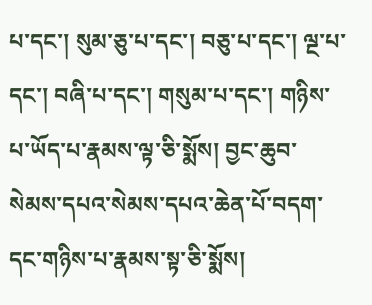པ་དང་། སུམ་ཅུ་པ་དང་། བཅུ་པ་དང་། ལྔ་པ་དང་། བཞི་པ་དང་། གསུམ་པ་དང་། གཉིས་པ་ཡོད་པ་རྣམས་ལྟ་ཅི་སྨོས། བྱང་ཆུབ་སེམས་དཔའ་སེམས་དཔའ་ཆེན་པོ་བདག་དང་གཉིས་པ་རྣམས་སྟ་ཅི་སྨོས།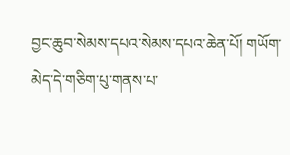བྱང་ཆུབ་སེམས་དཔའ་སེམས་དཔའ་ཆེན་པོ། གཡོག་མེད་དེ་གཅིག་པུ་གནས་པ་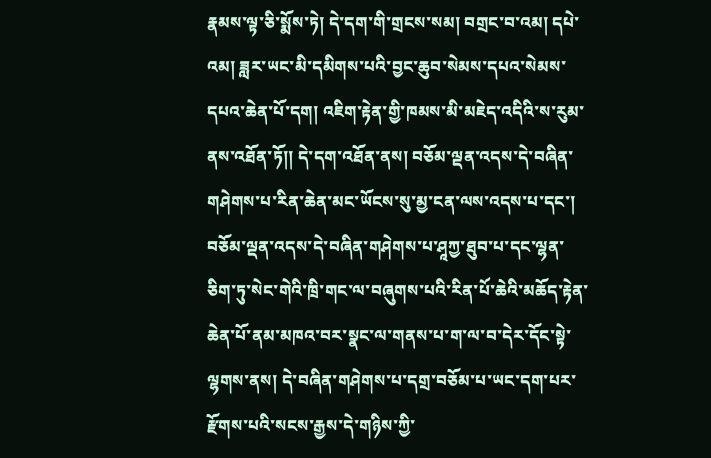རྣམས་ལྟ་ཅི་སྨོས་ཏེ། དེ་དག་གི་གྲངས་སམ། བགྲང་བ་འམ། དཔེ་འམ། ཟླར་ཡང་མི་དམིགས་པའི་བྱང་ཆུབ་སེམས་དཔའ་སེམས་དཔའ་ཆེན་པོ་དག། འཇིག་རྟེན་གྱི་ཁམས་མི་མཇེད་འདིའི་ས་རུམ་ནས་འཐོན་ཏོ།། དེ་དག་འཐོན་ནས། བཅོམ་ལྡན་འདས་དེ་བཞིན་གཤེགས་པ་རིན་ཆེན་མང་ཡོངས་སུ་མྱ་ངན་ལས་འདས་པ་དང་། བཅོམ་ལྡན་འདས་དེ་བཞིན་གཤེགས་པ་ཤཱཀྱ་ཐུབ་པ་དང་ལྷན་ཅིག་ཏུ་སེང་གེའི་ཁྲི་གང་ལ་བཞུགས་པའི་རིན་པོ་ཆེའི་མཆོད་རྟེན་ཆེན་པོ་ནམ་མཁའ་བར་སྣང་ལ་གནས་པ་ག་ལ་བ་དེར་དོང་སྟེ་ལྷགས་ནས། དེ་བཞིན་གཤེགས་པ་དགྲ་བཅོམ་པ་ཡང་དག་པར་རྫོགས་པའི་སངས་རྒྱས་དེ་གཉིས་ཀྱི་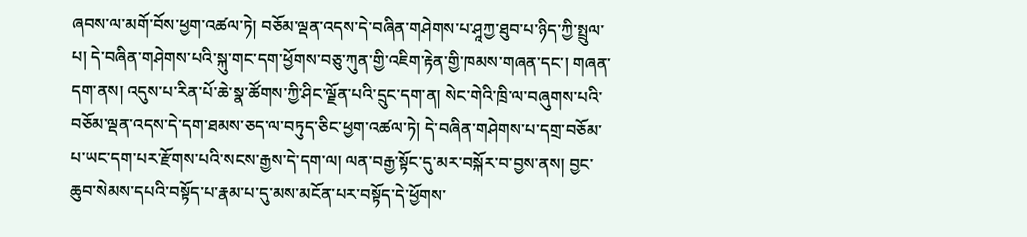ཞབས་ལ་མགོ་བོས་ཕྱག་འཚལ་ཏེ། བཅོམ་ལྡན་འདས་དེ་བཞིན་གཤེགས་པ་ཤཱཀྱ་ཐུབ་པ་ཉིད་ཀྱི་སྤྲུལ་པ། དེ་བཞིན་གཤེགས་པའི་སྐུ་གང་དག་ཕྱོགས་བཅུ་ཀུན་གྱི་འཇིག་རྟེན་གྱི་ཁམས་གཞན་དང་། གཞན་དག་ནས། འདུས་པ་རིན་པོ་ཆེ་སྣ་ཚོགས་ཀྱི་ཤིང་ལྗོན་པའི་དྲུང་དག་ན། སེང་གེའི་ཁྲི་ལ་བཞུགས་པའི་བཅོམ་ལྡན་འདས་དེ་དག་ཐམས་ཅད་ལ་བཏུད་ཅིང་ཕྱག་འཚལ་ཏེ། དེ་བཞིན་གཤེགས་པ་དགྲ་བཅོམ་པ་ཡང་དག་པར་རྫོགས་པའི་སངས་རྒྱས་དེ་དག་ལ། ལན་བརྒྱ་སྟོང་དུ་མར་བསྐོར་བ་བྱས་ནས། བྱང་ཆུབ་སེམས་དཔའི་བསྟོད་པ་རྣམ་པ་དུ་མས་མངོན་པར་བསྟོད་དེ་ཕྱོགས་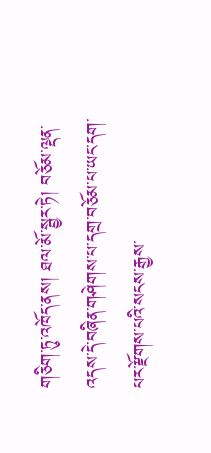གཅིག་ཏུ་འཁོད་ནས། ཐལ་མོ་སྦྱར་ཏེ། བཅོམ་ལྡན་འདས་དེ་བཞིན་གཤེགས་པ་དགྲ་བཅོམ་པ་ཡང་དག་པར་རྫོགས་པའི་སངས་རྒྱས་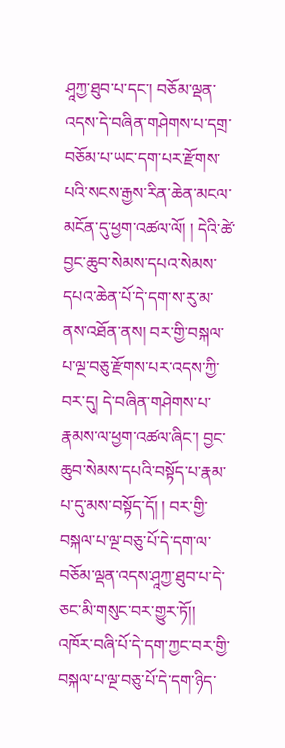ཤཱཀྱ་ཐུབ་པ་དང་། བཅོམ་ལྡན་འདས་དེ་བཞིན་གཤེགས་པ་དགྲ་བཅོམ་པ་ཡང་དག་པར་རྫོགས་པའི་སངས་རྒྱས་རིན་ཆེན་མངལ་མངོན་དུ་ཕྱག་འཚལ་ལོ། ། དེའི་ཚེ་བྱང་ཆུབ་སེམས་དཔའ་སེམས་དཔའ་ཆེན་པོ་དེ་དག་ས་རུ་མ་ནས་འཐོན་ནས། བར་གྱི་བསྐལ་པ་ལྔ་བཅུ་རྫོགས་པར་འདས་ཀྱི་བར་དུ། དེ་བཞིན་གཤེགས་པ་རྣམས་ལ་ཕྱག་འཚལ་ཞིང་། བྱང་ཆུབ་སེམས་དཔའི་བསྟོད་པ་རྣམ་པ་དུ་མས་བསྟོད་དོ། ། བར་གྱི་བསྐལ་པ་ལྔ་བཅུ་པོ་དེ་དག་ལ་བཅོམ་ལྡན་འདས་ཤཱཀྱ་ཐུབ་པ་དེ་ཅང་མི་གསུང་བར་གྱུར་ཏོ།། འཁོར་བཞི་པོ་དེ་དག་ཀྱང་བར་གྱི་བསྐལ་པ་ལྔ་བཅུ་པོ་དེ་དག་ཉིད་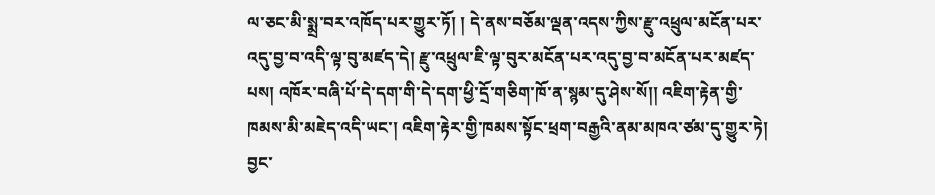ལ་ཅང་མི་སྨྲ་བར་འཁོད་པར་གྱུར་ཏོ། ། དེ་ནས་བཅོམ་ལྡན་འདས་ཀྱིས་རྫུ་འཕྲུལ་མངོན་པར་འདུ་བྱ་བ་འདི་ལྟ་བུ་མཛད་དེ། རྫུ་འཕྲུལ་ཇི་ལྟ་བུར་མངོན་པར་འདུ་བྱ་བ་མངོན་པར་མཛད་པས། འཁོར་བཞི་པོ་དེ་དག་གི་དེ་དག་ཕྱི་དྲོ་གཅིག་ཁོ་ན་སྙམ་དུ་ཤེས་སོ།། འཇིག་རྟེན་གྱི་ཁམས་མི་མཇེད་འདི་ཡང་། འཇིག་རྟེར་གྱི་ཁམས་སྟོང་ཕྲག་བརྒྱའི་ནམ་མཁའ་ཙམ་དུ་གྱུར་ཏེ། བྱང་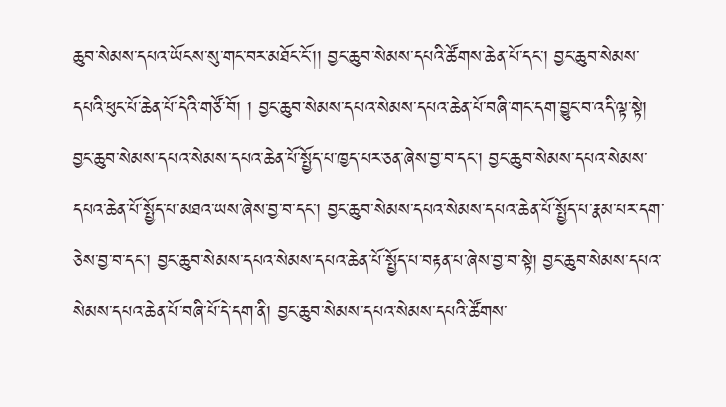ཆུབ་སེམས་དཔའ་ཡོངས་སུ་གང་བར་མཐོང་ངོ་།། བྱང་ཆུབ་སེམས་དཔའི་ཚོགས་ཆེན་པོ་དང་། བྱང་ཆུབ་སེམས་དཔའི་ཕུང་པོ་ཆེན་པོ་དེའི་གཙོ་བོ། ། བྱང་ཆུབ་སེམས་དཔའ་སེམས་དཔའ་ཆེན་པོ་བཞི་གང་དག་བྱུང་བ་འདི་ལྟ་སྟེ། བྱང་ཆུབ་སེམས་དཔའ་སེམས་དཔའ་ཆེན་པོ་སྤྱོད་པ་ཁྱད་པར་ཅན་ཞེས་བྱ་བ་དང་། བྱང་ཆུབ་སེམས་དཔའ་སེམས་དཔའ་ཆེན་པོ་སྤྱོད་པ་མཐའ་ཡས་ཞེས་བྱ་བ་དང་། བྱང་ཆུབ་སེམས་དཔའ་སེམས་དཔའ་ཆེན་པོ་སྤྱོད་པ་རྣམ་པར་དག་ཅེས་བྱ་བ་དང་། བྱང་ཆུབ་སེམས་དཔའ་སེམས་དཔའ་ཆེན་པོ་སྤྱོད་པ་བརྟན་པ་ཞེས་བྱ་བ་སྟེ། བྱང་ཆུབ་སེམས་དཔའ་སེམས་དཔའ་ཆེན་པོ་བཞི་པོ་དེ་དག་ནི། བྱང་ཆུབ་སེམས་དཔའ་སེམས་དཔའི་ཚོགས་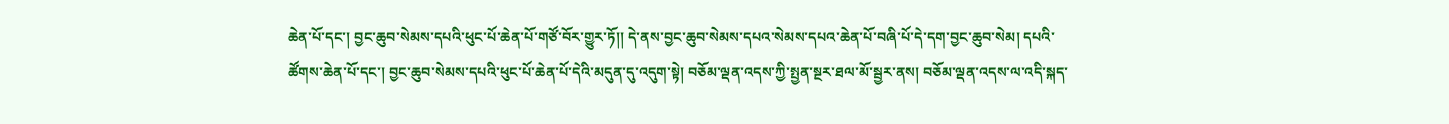ཆེན་པོ་དང་། བྱང་ཆུབ་སེམས་དཔའི་ཕུང་པོ་ཆེན་པོ་གཙོ་བོར་གྱུར་ཏོ།། དེ་ནས་བྱང་ཆུབ་སེམས་དཔའ་སེམས་དཔའ་ཆེན་པོ་བཞི་པོ་དེ་དག་བྱང་ཆུབ་སེམ། དཔའི་ཚོགས་ཆེན་པོ་དང་། བྱང་ཆུབ་སེམས་དཔའི་ཕུང་པོ་ཆེན་པོ་དེའི་མདུན་དུ་འདུག་སྟེ། བཅོམ་ལྡན་འདས་ཀྱི་སྤྱན་སྔར་ཐལ་མོ་སྦྱར་ནས། བཅོམ་ལྡན་འདས་ལ་འདི་སྐད་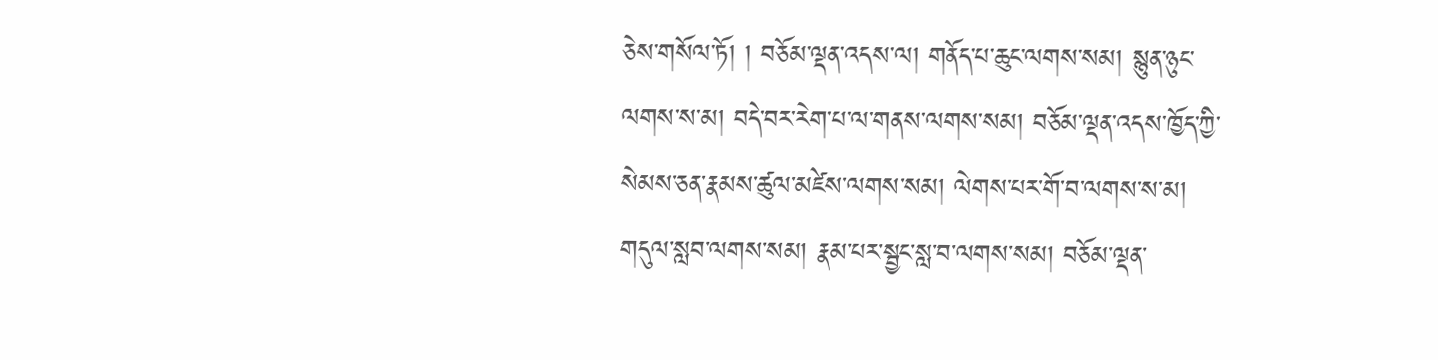ཅེས་གསོལ་ཏོ། ། བཅོམ་ལྡན་འདས་ལ། གནོད་པ་ཆུང་ལགས་སམ། སྙུན་ཉུང་ལགས་ས་མ། བདེ་བར་རེག་པ་ལ་གནས་ལགས་སམ། བཅོམ་ལྡན་འདས་ཁྱོད་ཀྱི་སེམས་ཅན་རྣམས་ཚུལ་མཛེས་ལགས་སམ། ལེགས་པར་གོ་བ་ལགས་ས་མ། གདུལ་སླབ་ལགས་སམ། རྣམ་པར་སྦྱང་སླ་བ་ལགས་སམ། བཅོམ་ལྡན་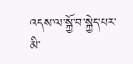འདས་ལ་སྐྱོ་བ་སྐྱེད་པར་མི་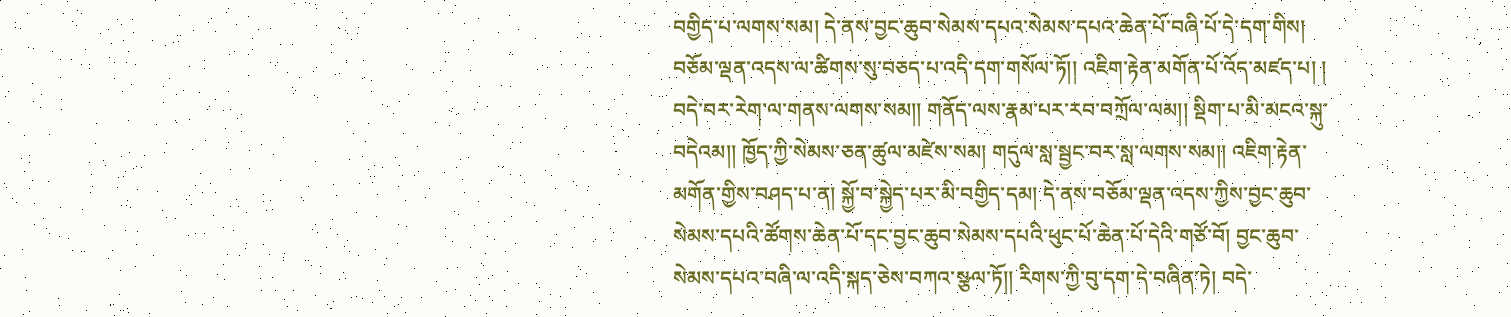བགྱིད་པ་ལགས་སམ། དེ་ནས་བྱང་ཆུབ་སེམས་དཔའ་སེམས་དཔའ་ཆེན་པོ་བཞི་པོ་དེ་དག་གིས། བཅོམ་ལྡན་འདས་ལ་ཚིགས་སུ་བཅད་པ་འདི་དག་གསོལ་ཏོ།། འཇིག་རྟེན་མགོན་པོ་འོད་མཛད་པ། ། བདེ་བར་རེག་ལ་གནས་ལགས་སམ།། གནོད་ལས་རྣམ་པར་རབ་བཀྲོལ་ལམ།། སྡིག་པ་མི་མངའ་སྐུ་བདེའམ།། ཁྱོད་ཀྱི་སེམས་ཅན་ཚུལ་མཛེས་སམ། གདུལ་སླ་སྦྱང་བར་སླ་ལགས་སམ།། འཇིག་རྟེན་མགོན་གྱིས་བཤད་པ་ན། སྐྱོ་བ་སྐྱེད་པར་མི་བགྱིད་དམ། དེ་ནས་བཅོམ་ལྡན་འདས་ཀྱིས་བྱང་ཆུབ་སེམས་དཔའི་ཚོགས་ཆེན་པོ་དང་བྱང་ཆུབ་སེམས་དཔའི་ཕུང་པོ་ཆེན་པོ་དེའི་གཙོ་བོ། བྱང་ཆུབ་སེམས་དཔའ་བཞི་ལ་འདི་སྐད་ཅེས་བཀའ་སྩལ་ཏོ།། རིགས་ཀྱི་བུ་དག་དེ་བཞིན་ཏེ། བདེ་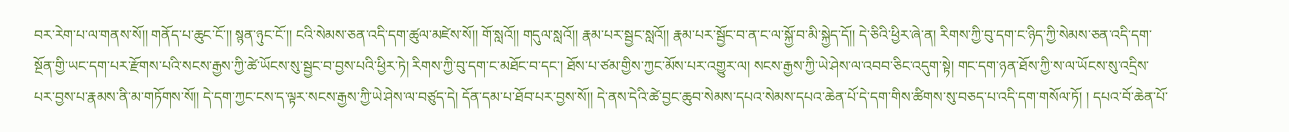བར་རེག་པ་ལ་གནས་སོ།། གནོད་པ་ཆུང་ངོ་།། སྙན་ཉུང་ངོ་།། ངའི་སེམས་ཅན་འདི་དག་ཚུལ་མཛེས་སོ།། གོ་སླའོ།། གདུལ་སླའོ།། རྣམ་པར་སྦྱང་སླའོ།། རྣམ་པར་སྦྱོང་བ་ན་ང་ལ་སྐྱོ་བ་མི་སྐྱེད་དོ།། དེ་ཅིའི་ཕྱིར་ཞེ་ན། རིགས་ཀྱི་བུ་དག་ང་ཉིད་ཀྱི་སེམས་ཅན་འདི་དག་སྔོན་གྱི་ཡང་དག་པར་རྫོགས་པའི་སངས་རྒྱས་ཀྱི་ཚེ་ཡོངས་སུ་སྦྱང་བ་བྱས་པའི་ཕྱིར་ཏེ། རིགས་ཀྱི་བུ་དག་ང་མཐོང་བ་དང་། ཐོས་པ་ཙམ་གྱིས་ཀྱང་མོས་པར་འགྱུར་ལ། སངས་རྒྱས་ཀྱི་ཡེ་ཤེས་ལ་འབབ་ཅིང་འདུག་སྟེ། གང་དག་ཉན་ཐོས་ཀྱི་ས་ལ་ཡོངས་སུ་འདྲིས་པར་བྱས་པ་རྣམས་ནི་མ་གཏོགས་སོ།། དེ་དག་ཀྱང་ངས་ད་ལྟར་སངས་རྒྱས་ཀྱི་ཡེ་ཤེས་ལ་བཙུད་དེ། དོན་དམ་པ་ཐོབ་པར་བྱས་སོ།། དེ་ནས་དེའི་ཚེ་བྱང་ཆུབ་སེམས་དཔའ་སེམས་དཔའ་ཆེན་པོ་དེ་དག་གིས་ཚིགས་སུ་བཅད་པ་འདི་དག་གསོལ་ཏོ། ། དཔའ་བོ་ཆེན་པོ་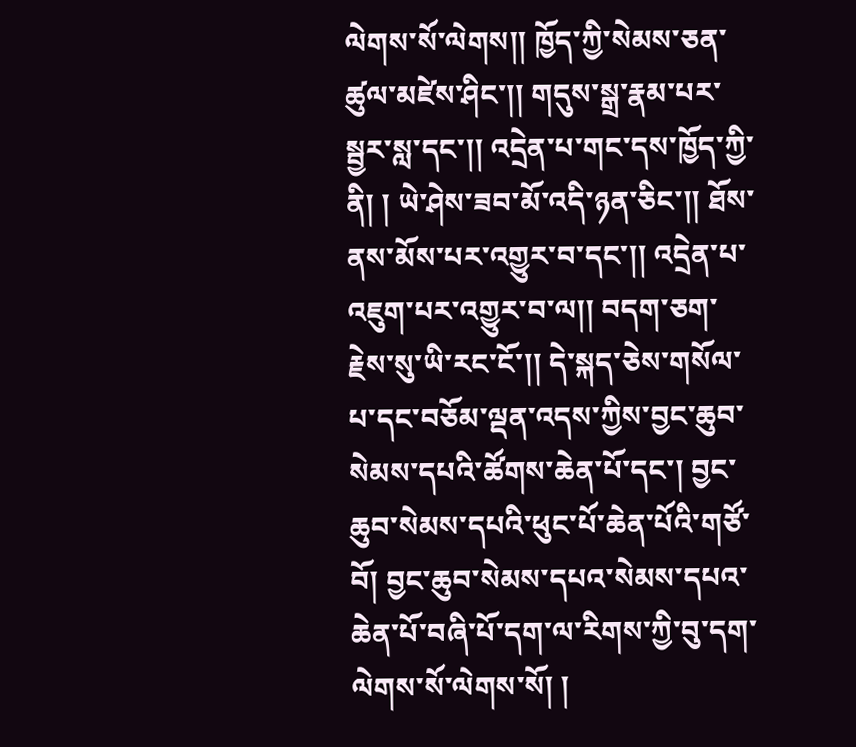ལེགས་སོ་ལེགས།། ཁྱོད་ཀྱི་སེམས་ཅན་ཚུལ་མཛེས་ཤིང་།། གདུས་སྒྲ་རྣམ་པར་སྦྱར་སླ་དང་།། འདྲེན་པ་གང་དས་ཁྱོད་ཀྱི་ནི། ། ཡེ་ཤེས་ཟབ་མོ་འདི་ཉན་ཅིང་།། ཐོས་ནས་མོས་པར་འགྱུར་བ་དང་།། འདྲེན་པ་འཇུག་པར་འགྱུར་བ་ལ།། བདག་ཅག་རྗེས་སུ་ཡི་རང་ངོ་།། དེ་སྐད་ཅེས་གསོལ་པ་དང་བཅོམ་ལྡན་འདས་ཀྱིས་བྱང་ཆུབ་སེམས་དཔའི་ཚོགས་ཆེན་པོ་དང་། བྱང་ཆུབ་སེམས་དཔའི་ཕུང་པོ་ཆེན་པོའི་གཙོ་བོ། བྱང་ཆུབ་སེམས་དཔའ་སེམས་དཔའ་ཆེན་པོ་བཞི་པོ་དག་ལ་རིགས་ཀྱི་བུ་དག་ལེགས་སོ་ལེགས་སོ། །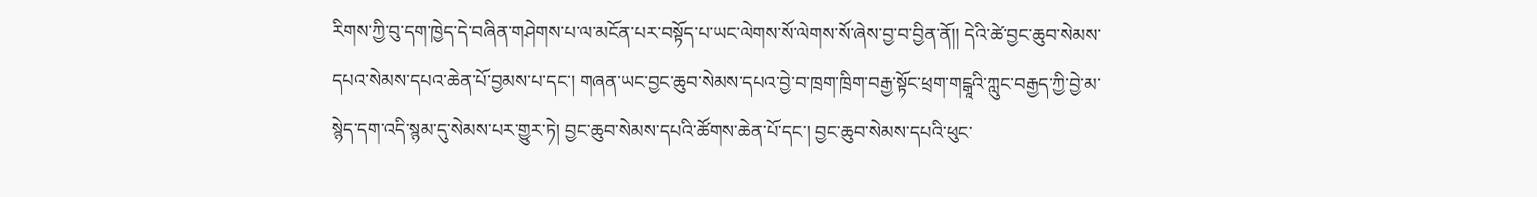རིགས་ཀྱི་བུ་དག་ཁྱེད་དེ་བཞིན་གཤེགས་པ་ལ་མངོན་པར་བསྟོད་པ་ཡང་ལེགས་སོ་ལེགས་སོ་ཞེས་བྱ་བ་བྱིན་ནོ།། དེའི་ཚེ་བྱང་ཆུབ་སེམས་དཔའ་སེམས་དཔའ་ཆེན་པོ་བྱམས་པ་དང་། གཞན་ཡང་བྱང་ཆུབ་སེམས་དཔའ་བྱེ་བ་ཁྲག་ཁྲིག་བརྒྱ་སྟོང་ཕྲག་གངྒཱའི་ཀླུང་བརྒྱད་ཀྱི་བྱེ་མ་སྙེད་དག་འདི་སྙམ་དུ་སེམས་པར་གྱུར་ཏེ། བྱང་ཆུབ་སེམས་དཔའི་ཚོགས་ཆེན་པོ་དང་། བྱང་ཆུབ་སེམས་དཔའི་ཕུང་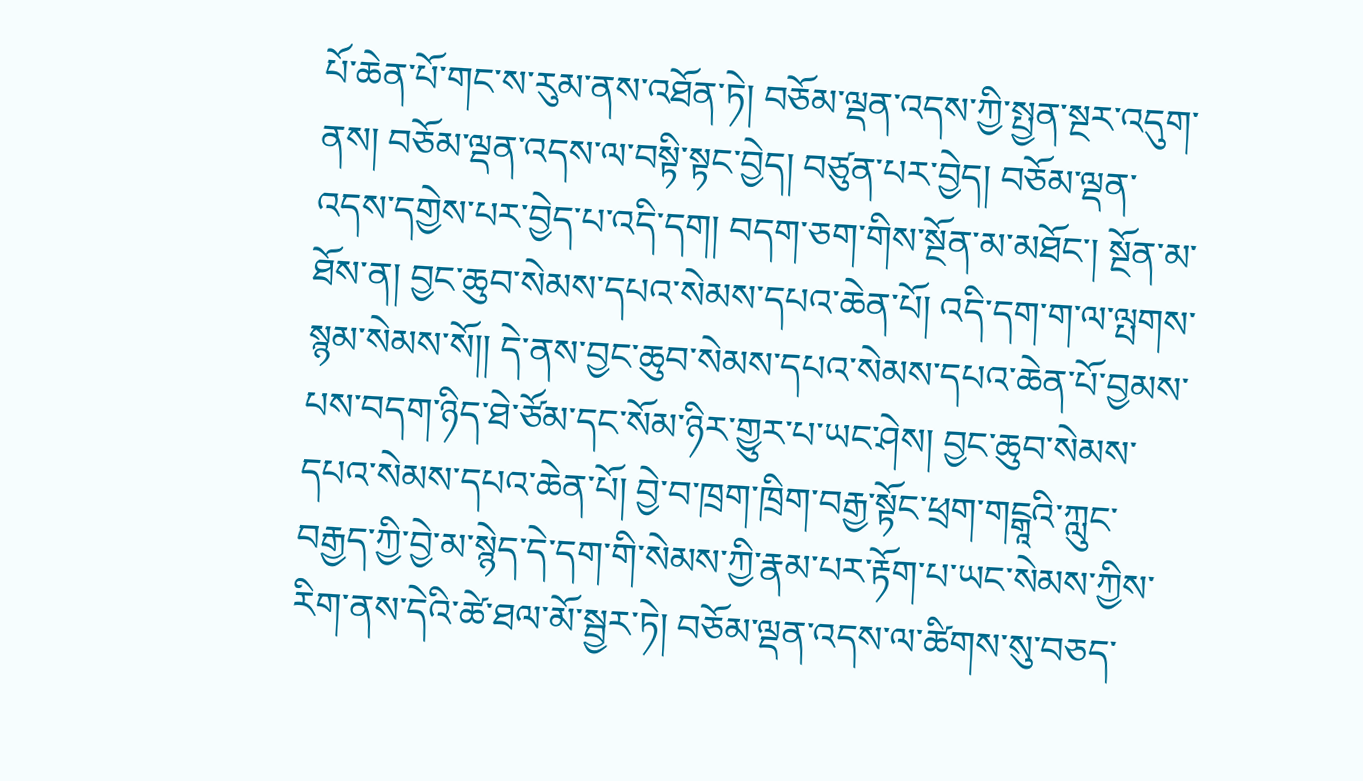པོ་ཆེན་པོ་གང་ས་རུམ་ནས་འཐོན་ཏེ། བཅོམ་ལྡན་འདས་ཀྱི་སྤྱན་སྔར་འདུག་ནས། བཅོམ་ལྡན་འདས་ལ་བསྟི་སྟང་བྱེད། བཙུན་པར་བྱེད། བཅོམ་ལྡན་འདས་དགྱེས་པར་བྱེད་པ་འདི་དག། བདག་ཅག་གིས་སྔོན་མ་མཐོང་། སྔོན་མ་ཐོས་ན། བྱང་ཆུབ་སེམས་དཔའ་སེམས་དཔའ་ཆེན་པོ། འདི་དག་ག་ལ་ལྤགས་སྙམ་སེམས་སོ།། དེ་ནས་བྱང་ཆུབ་སེམས་དཔའ་སེམས་དཔའ་ཆེན་པོ་བྱམས་པས་བདག་ཉིད་ཐེ་ཙོམ་དང་སོམ་ཉིར་གྱུར་པ་ཡང་ཤེས། བྱང་ཆུབ་སེམས་དཔའ་སེམས་དཔའ་ཆེན་པོ། བྱེ་བ་ཁྲག་ཁྲིག་བརྒྱ་སྟོང་ཕྲག་གངྒཱའི་ཀླུང་བརྒྱད་ཀྱི་བྱེ་མ་སྙེད་དེ་དག་གི་སེམས་ཀྱི་རྣམ་པར་རྟོག་པ་ཡང་སེམས་ཀྱིས་རིག་ནས་དེའི་ཚེ་ཐལ་མོ་སྦྱར་ཏེ། བཅོམ་ལྡན་འདས་ལ་ཚིགས་སུ་བཅད་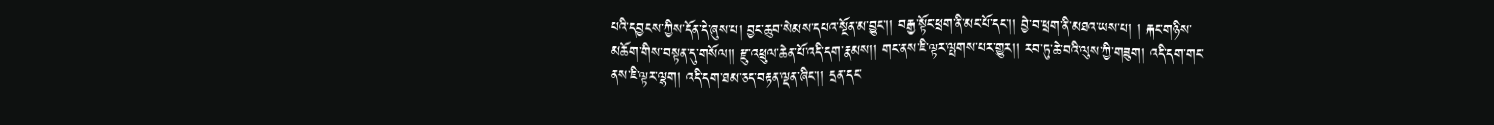པའི་དབྱངས་ཀྱིས་དོན་དེ་ཞུས་པ། བྱང་ཆུབ་སེམས་དཔའ་སྔོན་མ་བྱུང་།། བརྒྱ་སྟོང་ཕྲག་ནི་མང་པོ་དང་།། བྱེ་བ་ཕྲག་ནི་མཐའ་ཡས་པ། ། རྐང་གཉིས་མཆོག་གིས་བསྟན་དུ་གསོལ།། རྫུ་འཕྲུལ་ཆེན་པོ་འདི་དག་རྣམས།། གང་ནས་ཇི་ལྟར་ལྤགས་པར་གྱུར།། རབ་ཏུ་ཆེ་བའི་ལུས་ཀྱི་གཟུག། འདི་དག་གང་ནས་ཇི་ལྟར་ལྷག། འདི་དག་ཐམ་ཅད་བརྟན་ལྡན་ཞིང་།། དྲན་དང་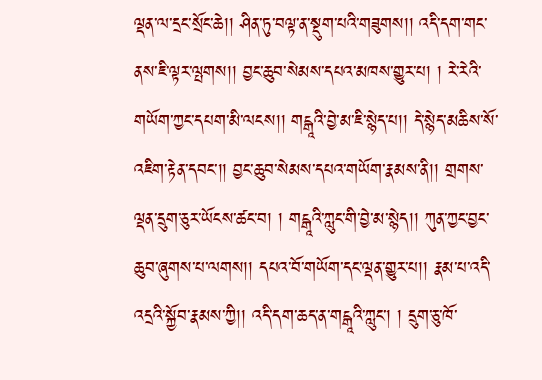ལྡན་ལ་དྲང་སྲོང་ཆེ།། ཤིན་ཏུ་བལྟ་ན་སྡུག་པའི་གཟུགས།། འདི་དག་གང་ནས་ཇི་ལྟར་ལྤགས།། བྱང་ཆུབ་སེམས་དཔའ་མཁས་གྱུར་པ། ། རེ་རེའི་གཡོག་ཀྱང་དཔག་མི་ལངས།། གངྒཱའི་བྱེ་མ་ཇི་སྙེད་པ།། དེ་སྙེད་མཆིས་སོ་འཇིག་རྟེན་དབང་།། བྱང་ཆུབ་སེམས་དཔའ་གཡོག་རྣམས་ནི།། གྲགས་ལྡན་དྲུག་ཅུར་ཡོངས་ཚང་བ། ། གངྒཱའི་ཀླུང་གི་བྱེ་མ་སྙེད།། ཀུན་ཀྱང་བྱང་ཆུབ་ཞུགས་པ་ལགས།། དཔའ་བོ་གཡོག་དང་ལྡན་གྱུར་པ།། རྣམ་པ་འདི་འདྲའི་སྐྱོབ་རྣམས་ཀྱི།། འདི་དག་ཆད་ན་གངྒཱའི་ཀླུང་། ། དྲུག་ཅུ་ཁོ་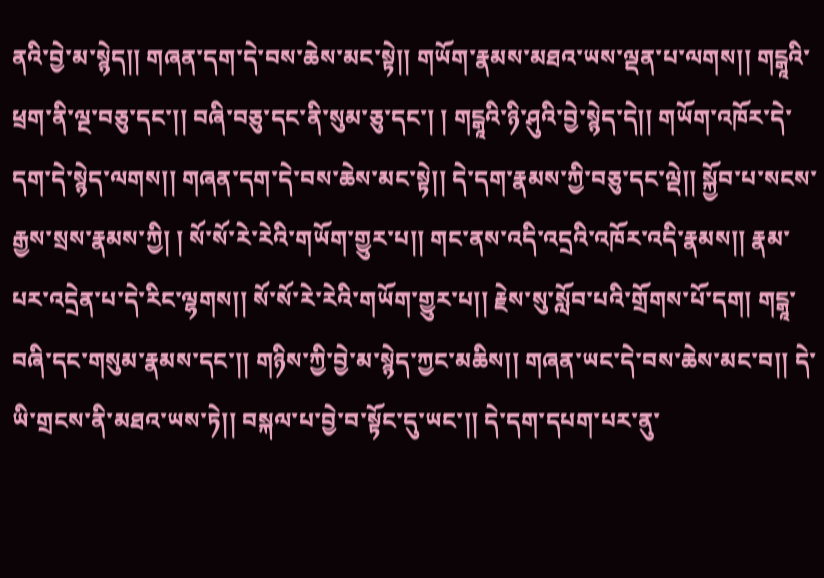ནའི་བྱེ་མ་སྙེད།། གཞན་དག་དེ་བས་ཆེས་མང་སྟེ།། གཡོག་རྣམས་མཐའ་ཡས་ལྡན་པ་ལགས།། གངྒཱའི་ཕྲག་ནི་ལྔ་བཅུ་དང་།། བཞི་བཅུ་དང་ནི་སུམ་ཅུ་དང་། ། གངྒཱའི་ཉི་ཤུའི་བྱེ་སྙེད་དེ།། གཡོག་འཁོར་དེ་དག་དེ་སྙེད་ལགས།། གཞན་དག་དེ་བས་ཆེས་མང་སྟེ།། དེ་དག་རྣམས་ཀྱི་བཅུ་དང་ལྡེ།། སྐྱོབ་པ་སངས་རྒྱས་སྲས་རྣམས་ཀྱི། ། སོ་སོ་རེ་རེའི་གཡོག་གྱུར་པ།། གང་ནས་འདི་འདྲའི་འཁོར་འདི་རྣམས།། རྣམ་པར་འདྲེན་པ་དེ་རིང་ལྷགས།། སོ་སོ་རེ་རེའི་གཡོག་གྱུར་པ།། རྗེས་སུ་སློབ་པའི་གྲོགས་པོ་དག། གངྒཱ་བཞི་དང་གསུམ་རྣམས་དང་།། གཉིས་ཀྱི་བྱེ་མ་སྙེད་ཀྱང་མཆིས།། གཞན་ཡང་དེ་བས་ཆེས་མང་བ།། དེ་ཡི་གྲངས་ནི་མཐའ་ཡས་ཏེ།། བསྐལ་པ་བྱེ་བ་སྟོང་དུ་ཡང་།། དེ་དག་དཔག་པར་ནུ་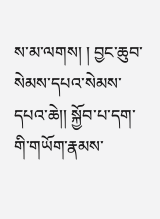ས་མ་ལགས། ། བྱང་ཆུབ་སེམས་དཔའ་སེམས་དཔའ་ཆེ།། སྐྱོབ་པ་དག་གི་གཡོག་རྣམས་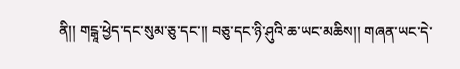ནི།། གངྒཱ་ཕྱེད་དང་སུམ་ཅུ་དང་།། བཅུ་དང་ཉི་ཤུའི་ཆ་ཡང་མཆིས།། གཞན་ཡང་དེ་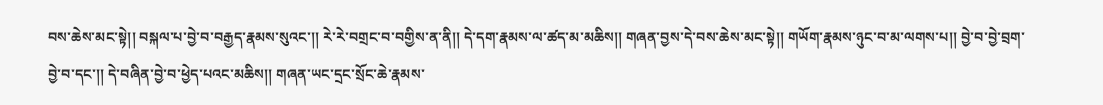བས་ཆེས་མང་སྟེ།། བསྐལ་པ་བྱེ་བ་བརྒྱད་རྣམས་སུའང་།། རེ་རེ་བགྲང་བ་བགྱིས་ན་ནི།། དེ་དག་རྣམས་ལ་ཚད་མ་མཆིས།། གཞན་བྱས་དེ་བས་ཆེས་མང་སྟེ།། གཡོག་རྣམས་ཉུང་བ་མ་ལགས་པ།། བྱེ་བ་བྱེ་བྲག་བྱེ་བ་དང་།། དེ་བཞིན་བྱེ་བ་ཕྱེད་པའང་མཆིས།། གཞན་ཡང་དྲང་སྲོང་ཆེ་རྣམས་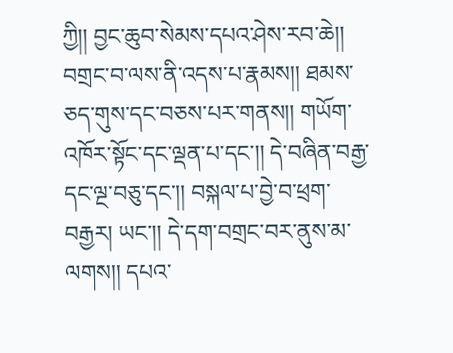ཀྱི།། བྱང་ཆུབ་སེམས་དཔའ་ཤེས་རབ་ཆེ།། བགྲང་བ་ལས་ནི་འདས་པ་རྣམས།། ཐམས་ཅད་གུས་དང་བཅས་པར་གནས།། གཡོག་འཁོར་སྟོང་དང་ལྡན་པ་དང་།། དེ་བཞིན་བརྒྱ་དང་ལྔ་བཅུ་དང་།། བསྐལ་པ་བྱེ་བ་ཕྲག་བརྒྱར། ཡང་།། དེ་དག་བགྲང་བར་ནུས་མ་ལགས།། དཔའ་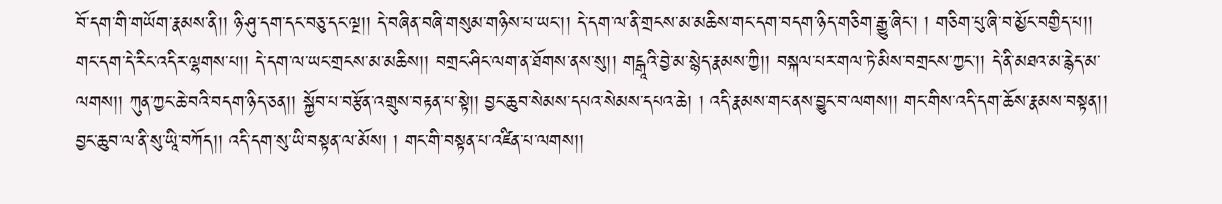བོ་དག་གི་གཡོག་རྣམས་ནི།། ཉི་ཤུ་དག་དང་བཅུ་དང་ལྔ།། དེ་བཞིན་བཞི་གསུམ་གཉིས་པ་ཡང་།། དེ་དག་ལ་ནི་གྲངས་མ་མཆིས་གང་དག་བདག་ཉིད་གཅིག་རྒྱུ་ཞིང་། ། གཅིག་པུ་ཞི་བ་མྱོང་བགྱིད་པ།། གང་དག་དེ་རིང་འདིར་ལྷགས་པ།། དེ་དག་ལ་ཡང་གྲངས་མ་མཆིས།། བགྲང་ཤིང་ལག་ན་ཐོགས་ནས་སུ།། གངྒཱའི་བྱེ་མ་སྙེད་རྣམས་ཀྱི།། བསྐལ་པར་གལ་ཏེ་མིས་བགྲངས་ཀྱང་།། དེ་ནི་མཐའ་མ་རྙེད་མ་ལགས།། ཀུན་ཀྱང་ཆེ་བའི་བདག་ཉིད་ཅན།། སྐྱོབ་པ་བརྩོན་འགྲུས་བརྟན་པ་སྟེ།། བྱང་ཆུབ་སེམས་དཔའ་སེམས་དཔའ་ཆེ། ། འདི་རྣམས་གང་ནས་བྱུང་བ་ལགས།། གང་གིས་འདི་དག་ཆོས་རྣམས་བསྟན།། བྱང་ཆུབ་ལ་ནི་སུ་ཡཱི་བཀོད།། འདི་དག་སུ་ཡི་བསྟན་ལ་མོས། ། གང་གི་བསྟན་པ་འཛིན་པ་ལགས།།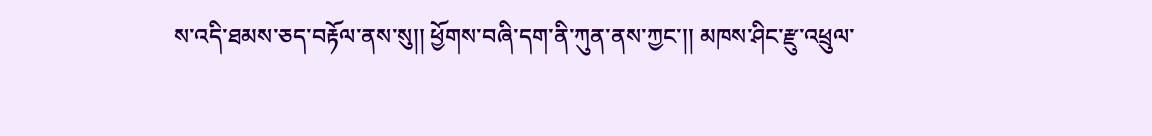ས་འདི་ཐམས་ཅད་བརྟོལ་ནས་སུ།། ཕྱོགས་བཞི་དག་ནི་ཀུན་ནས་ཀྱང་།། མཁས་ཤིང་རྫུ་འཕྲུལ་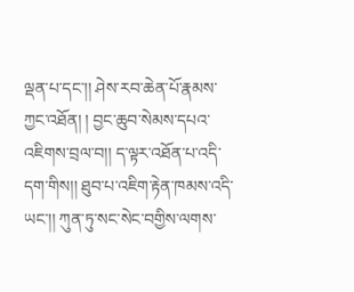ལྡན་པ་དང་།། ཤེས་རབ་ཆེན་པོ་རྣམས་ཀྱང་འཐོན། ། བྱང་ཆུབ་སེམས་དཔའ་འཇིགས་བྲལ་བ།། ད་ལྟར་འཐོན་པ་འདི་དག་གིས།། ཐུབ་པ་འཇིག་རྟེན་ཁམས་འདི་ཡང་།། ཀུན་ཏུ་སང་སེང་བགྱིས་ལགས་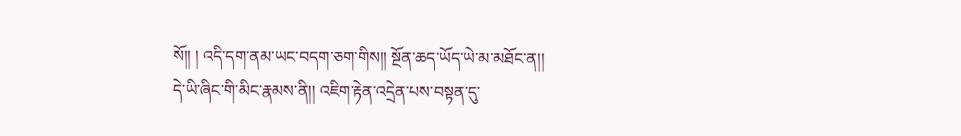སོ།། ། འདི་དག་ནམ་ཡང་བདག་ཅག་གིས།། སྔོན་ཆད་ཡོད་ཡེ་མ་མཐོང་ན།། དེ་ཡི་ཞིང་གི་མིང་རྣམས་ནི།། འཇིག་རྟེན་འདྲེན་པས་བསྟན་དུ་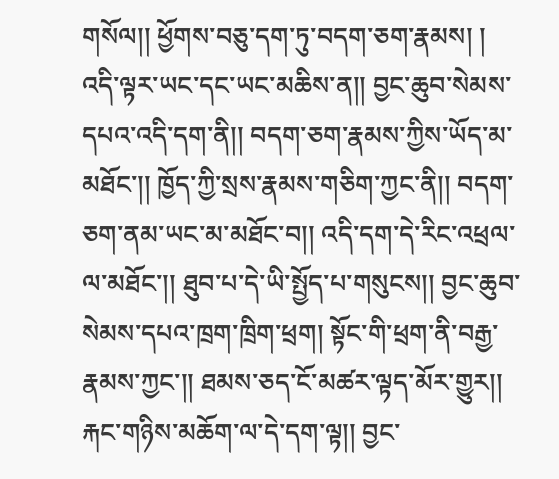གསོལ།། ཕྱོགས་བཅུ་དག་ཏུ་བདག་ཅག་རྣམས། ། འདི་ལྟར་ཡང་དང་ཡང་མཆིས་ན།། བྱང་ཆུབ་སེམས་དཔའ་འདི་དག་ནི།། བདག་ཅག་རྣམས་ཀྱིས་ཡོད་མ་མཐོང་།། ཁྱོད་ཀྱི་སྲས་རྣམས་གཅིག་ཀྱང་ནི།། བདག་ཅག་ནམ་ཡང་མ་མཐོང་བ།། འདི་དག་དེ་རིང་འཕྲལ་ལ་མཐོང་།། ཐུབ་པ་དེ་ཡི་སྤྱོད་པ་གསུངས།། བྱང་ཆུབ་སེམས་དཔའ་ཁྲག་ཁྲིག་ཕྲག། སྟོང་གི་ཕྲག་ནི་བརྒྱ་རྣམས་ཀྱང་།། ཐམས་ཅད་ངོ་མཚར་ལྟད་མོར་གྱུར།། རྐང་གཉིས་མཆོག་ལ་དེ་དག་ལྟ།། བྱང་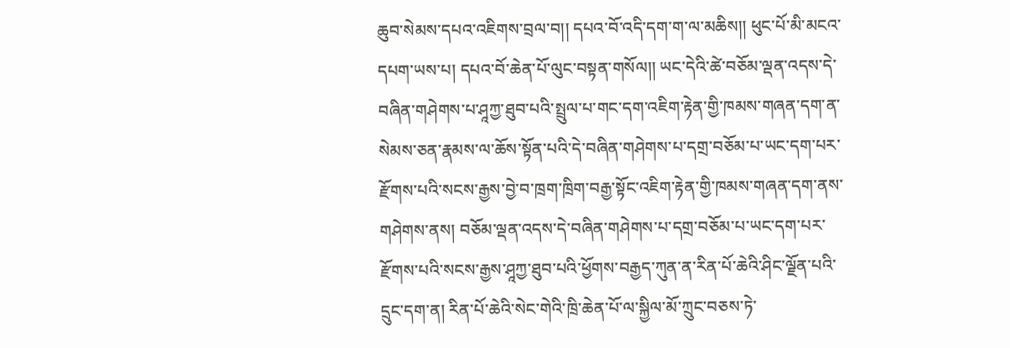ཆུབ་སེམས་དཔའ་འཇིགས་བྲལ་བ།། དཔའ་བོ་འདི་དག་ག་ལ་མཆིས།། ཕུང་པོ་མི་མངའ་དཔག་ཡས་པ། དཔའ་བོ་ཆེན་པོ་ལུང་བསྟན་གསོལ།། ཡང་དེའི་ཚེ་བཅོམ་ལྡན་འདས་དེ་བཞིན་གཤེགས་པ་ཤཱཀྱ་ཐུབ་པའི་སྤྲུལ་པ་གང་དག་འཇིག་རྟེན་གྱི་ཁམས་གཞན་དག་ན་སེམས་ཅན་རྣམས་ལ་ཆོས་སྟོན་པའི་དེ་བཞིན་གཤེགས་པ་དགྲ་བཅོམ་པ་ཡང་དག་པར་རྫོགས་པའི་སངས་རྒྱས་བྱེ་བ་ཁྲག་ཁྲིག་བརྒྱ་སྟོང་འཇིག་རྟེན་གྱི་ཁམས་གཞན་དག་ནས་གཤེགས་ནས། བཅོམ་ལྡན་འདས་དེ་བཞིན་གཤེགས་པ་དགྲ་བཅོམ་པ་ཡང་དག་པར་རྫོགས་པའི་སངས་རྒྱས་ཤཱཀྱ་ཐུབ་པའི་ཕྱོགས་བརྒྱད་ཀུན་ན་རིན་པོ་ཆེའི་ཤིང་ལྗོན་པའི་དྲུང་དག་ན། རིན་པོ་ཆེའི་སེང་གེའི་ཁྲི་ཆེན་པོ་ལ་སྐྱིལ་མོ་ཀྲུང་བཅས་ཏེ་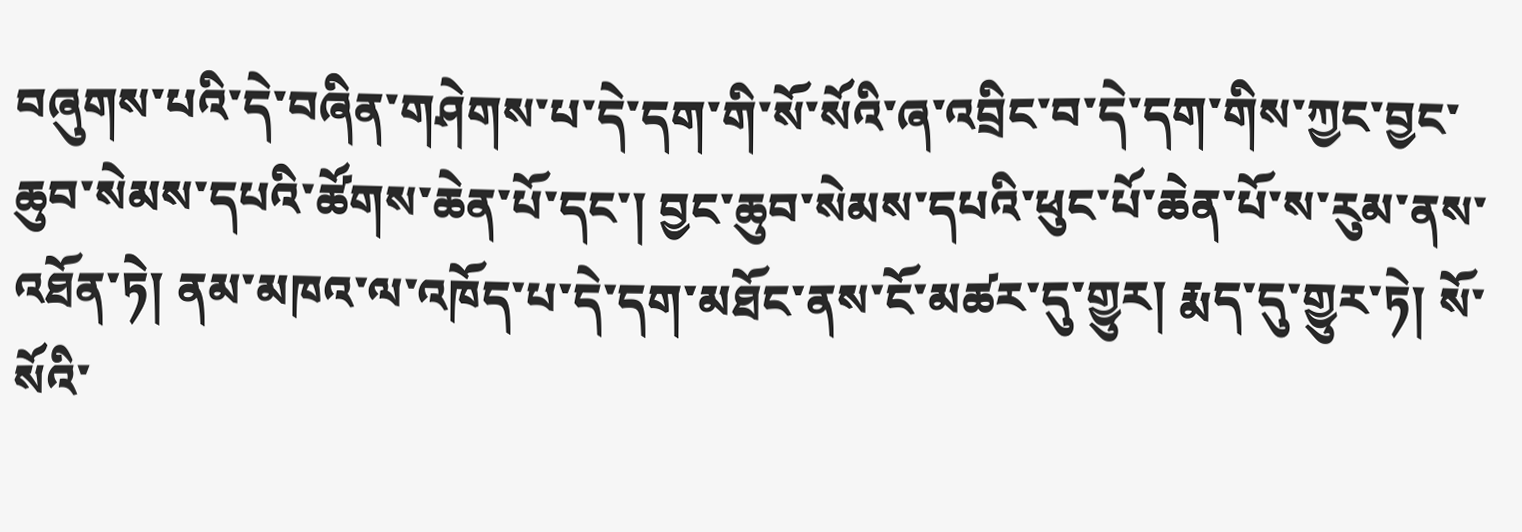བཞུགས་པའི་དེ་བཞིན་གཤེགས་པ་དེ་དག་གི་སོ་སོའི་ཞ་འབྲིང་བ་དེ་དག་གིས་ཀྱང་བྱང་ཆུབ་སེམས་དཔའི་ཚོགས་ཆེན་པོ་དང་། བྱང་ཆུབ་སེམས་དཔའི་ཕུང་པོ་ཆེན་པོ་ས་རུམ་ནས་འཐོན་ཏེ། ནམ་མཁའ་ལ་འཁོད་པ་དེ་དག་མཐོང་ནས་ངོ་མཚར་དུ་གྱུར། རྨད་དུ་གྱུར་ཏེ། སོ་སོའི་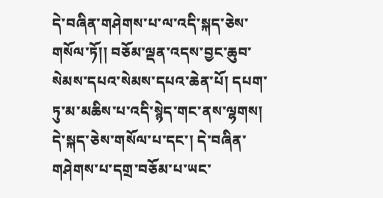དེ་བཞིན་གཤེགས་པ་ལ་འདི་སྐད་ཅེས་གསོལ་ཏོ།། བཅོམ་ལྡན་འདས་བྱང་ཆུབ་སེམས་དཔའ་སེམས་དཔའ་ཆེན་པོ། དཔག་ཏུ་མ་མཆིས་པ་འདི་སྙེད་གང་ནས་ལྷགས། དེ་སྐད་ཅེས་གསོལ་པ་དང་། དེ་བཞིན་གཤེགས་པ་དགྲ་བཅོམ་པ་ཡང་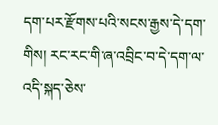དག་པར་རྫོགས་པའི་སངས་རྒྱས་དེ་དག་གིས། རང་རང་གི་ཞ་འབྲིང་བ་དེ་དག་ལ་འདི་སྐད་ཅེས་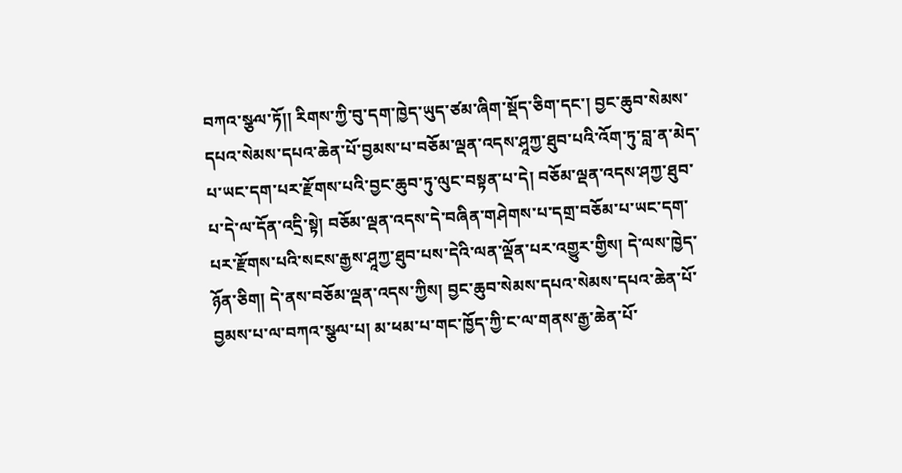བཀའ་སྩལ་ཏོ།། རིགས་ཀྱི་བུ་དག་ཁྱེད་ཡུད་ཙམ་ཞིག་སྡོད་ཅིག་དང་། བྱང་ཆུབ་སེམས་དཔའ་སེམས་དཔའ་ཆེན་པོ་བྱམས་པ་བཅོམ་ལྡན་འདས་ཤཱཀྱ་ཐུབ་པའི་འོག་ཏུ་བླ་ན་མེད་པ་ཡང་དག་པར་རྫོགས་པའི་བྱང་ཆུབ་ཏུ་ལུང་བསྟན་པ་དེ། བཅོམ་ལྡན་འདས་ཤཀྱ་ཐུབ་པ་དེ་ལ་དོན་འདྲི་སྟེ། བཅོམ་ལྡན་འདས་དེ་བཞིན་གཤེགས་པ་དགྲ་བཅོམ་པ་ཡང་དག་པར་རྫོགས་པའི་སངས་རྒྱས་ཤཱཀྱ་ཐུབ་པས་དེའི་ལན་ལྡོན་པར་འགྱུར་གྱིས། དེ་ལས་ཁྱེད་ཉོན་ཅིག། དེ་ནས་བཅོམ་ལྡན་འདས་ཀྱིས། བྱང་ཆུབ་སེམས་དཔའ་སེམས་དཔའ་ཆེན་པོ་བྱམས་པ་ལ་བཀའ་སྩལ་པ། མ་ཕམ་པ་གང་ཁྱོད་ཀྱི་ང་ལ་གནས་རྒྱ་ཆེན་པོ་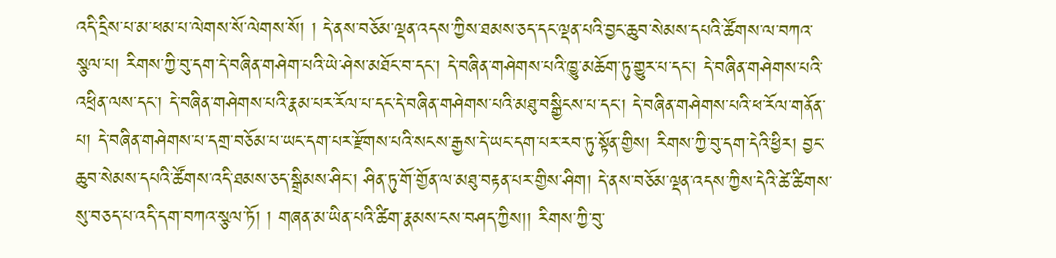འདི་དྲིས་པ་མ་ཕམ་པ་ལེགས་སོ་ལེགས་སོ། ། དེ་ནས་བཅོམ་ལྡན་འདས་ཀྱིས་ཐམས་ཅད་དང་ལྡན་པའི་བྱང་ཆུབ་སེམས་དཔའི་ཚོགས་ལ་བཀའ་སྩལ་པ། རིགས་ཀྱི་བུ་དག་དེ་བཞིན་གཤེག་པའི་ཡེ་ཤེས་མཐོང་བ་དང་། དེ་བཞིན་གཤེགས་པའི་ཁྱུ་མཆོག་ཏུ་གྱུར་པ་དང་། དེ་བཞིན་གཤེགས་པའི་འཕྲིན་ལས་དང་། དེ་བཞིན་གཤེགས་པའི་རྣམ་པར་རོལ་པ་དང་དེ་བཞིན་གཤེགས་པའི་མཐུ་བསྒྱིངས་པ་དང་། དེ་བཞིན་གཤེགས་པའི་ཕ་རོལ་གནོན་པ། དེ་བཞིན་གཤེགས་པ་དགྲ་བཅོམ་པ་ཡང་དག་པར་རྫོགས་པའི་སངས་རྒྱས་དེ་ཡང་དག་པར་རབ་ཏུ་སྟོན་གྱིས། རིགས་ཀྱི་བུ་དག་དེའི་ཕྱིར། བྱང་ཆུབ་སེམས་དཔའི་ཚོགས་འདི་ཐམས་ཅད་སྒྲིམས་ཤིང་། ཤིན་ཏུ་གོ་གྱོན་ལ་མཐུ་བརྟན་པར་གྱིས་ཤིག། དེ་ནས་བཅོམ་ལྡན་འདས་ཀྱིས་དེའི་ཚེ་ཚིགས་སུ་བཅད་པ་འདི་དག་བཀའ་སྩལ་ཏོ། ། གཞན་མ་ཡིན་པའི་ཚིག་རྣམས་ངས་བཤད་ཀྱིས།། རིགས་ཀྱི་བུ་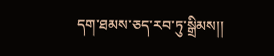དག་ཐམས་ཅད་རབ་ཏུ་སྒྲིམས།།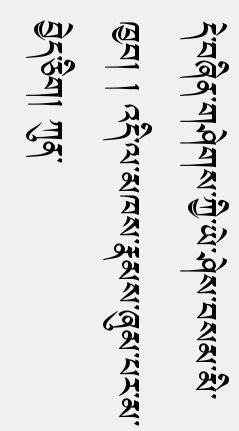དེ་བཞིན་གཤེགས་ཀྱི་ཡེ་ཤེས་བསམ་མི་ཁྱབ། ། འདི་ལ་མཁས་རྣམས་ཞུམ་པར་མ་བྱེད་ཅིག། ཀུན་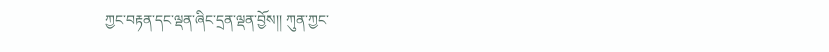ཀྱང་བརྟན་དང་ལྡན་ཞིང་དྲན་ལྡན་བྱོས།། ཀུན་ཀྱང་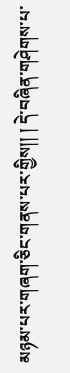མཉམ་པར་གཞག་ཅིང་གནས་པར་གྱིས།། ། དེ་བཞིན་གཤེགས་པ་